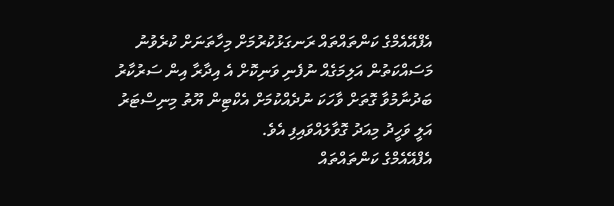އެފްއޭއެމްގެ ކަންތައްތައް ރަނގަޅުކުރުމަށް މިހާތަނަށް ކުރެވުނު މަސައްކަތުން އަލިމަގެއް ނުފެނި ވަނިކޮށް އެ އިދާރާ އިން ސަރުކާރު ބަދުނާމުވާ ގޮތަށް ވާހަކަ ނުދެއްކުމަށް އެކްޓިން ޔޫތު މިނިސްޓަރު އަލީ ވަހީދު މިއަދު ގޮވާލައްވައިފި އެވެ.
އެފްއޭއެމްގެ ކަންތައްތައް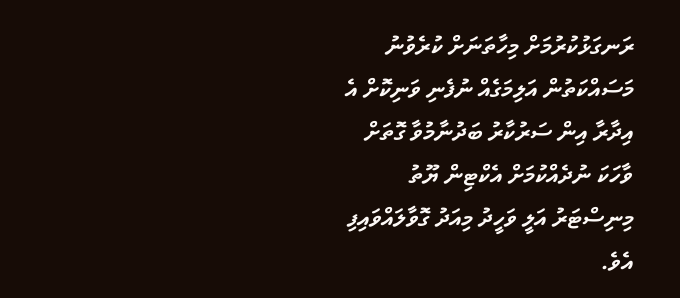ރަނގަޅުކުރުމަށް މިހާތަނަށް ކުރެވުނު މަސައްކަތުން އަލިމަގެއް ނުފެނި ވަނިކޮށް އެ އިދާރާ އިން ސަރުކާރު ބަދުނާމުވާ ގޮތަށް ވާހަކަ ނުދެއްކުމަށް އެކްޓިން ޔޫތު މިނިސްޓަރު އަލީ ވަހީދު މިއަދު ގޮވާލައްވައިފި އެވެ.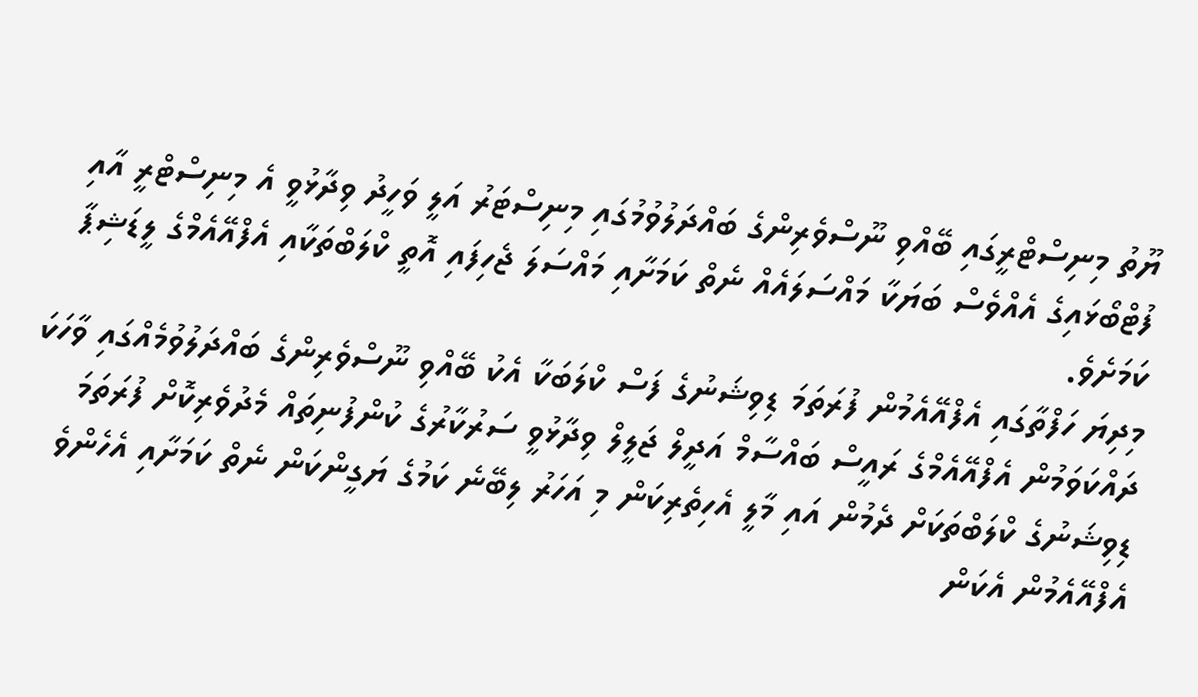ޔޫތު މިނިސްޓްރީގައި ބޭއްވި ނޫސްވެރިންގެ ބައްދަލުވުމުގައި މިނިސްޓަރު އަލީ ވަހީދު ވިދާޅުވީ އެ މިނިސްޓްރީ އާއި ފުޓްބޯޅައިގެ އެއްވެސް ބަޔަކާ މައްސަލައެއް ނެތް ކަމަށާއި މައްސަލަ ޖެހިފައި އޮތީ ކްލަބްތަކާއި އެފްއޭއެމްގެ ލީޑަޝިޕާ ކަމަށެވެ.
މިދިޔަ ހަފްތާގައި އެފްއޭއެމުން ފުރަތަމަ ޑިވިޝަނުގެ ފަސް ކްލަބަކާ އެކު ބޭއްވި ނޫސްވެރިންގެ ބައްދަލުވުމެއްގައި ވާހަކަ ދައްކަވަމުން އެފްއޭއެމްގެ ރައީސް ބައްސާމް އަދީލް ޖަލީލް ވިދާޅުވީ ސަރުކާރުގެ ކުންފުނިތައް މެދުވެރިކޮށް ފުރަތަމަ ޑިވިޝަނުގެ ކްލަބްތަކަށް ދެމުން އައި މާލީ އެހިތެރިކަން މި އަހަރު ލިބޭނެ ކަމުގެ ޔަގީންކަން ނެތް ކަމަށާއި އެހެންވެ އެފްއޭއެމުން އެކަން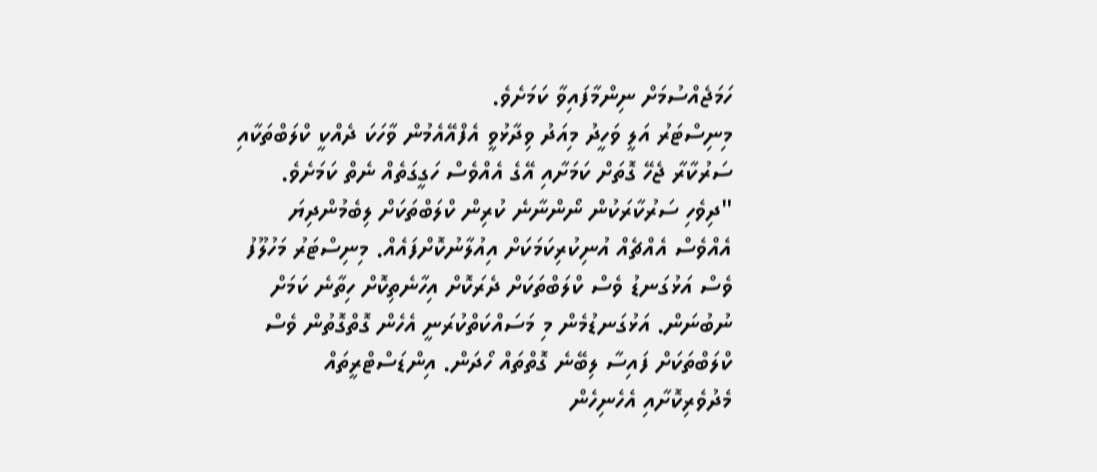ހަމަޖެއްސުމަށް ނިންމާފައިވާ ކަމަށެވެ.
މިނިސްޓަރު އަލީ ވަހީދު މިއަދު ވިދާޅުވީ އެފްއޭއެމުން ވާހަކަ ދެއްކީ ކްލަބްތަކާއި ސަރުކާރާ ޖެހޭ ގޮތަށް ކަމަށާއި އޭގެ އެއްވެސް ހަގީގަތެއް ނެތް ކަމަށެވެ.
"ދިވެހި ސަރުކާރަކުން ނޯންނާނެ ކުރިން ކްލަބްތަކަށް ލިބެމުންދިޔަ އެއްވެސް އެއްޗެއް އުނިކުރިކަމަކަށް އިއުލާނުކޮށްފައެއް. މިނިސްޓަރު މަހުލޫފު ވެސް އަޅުގަނޑު ވެސް ކްލަބްތަކަށް ދެރަކޮށް އިހާނެތިކޮށް ހިތާނެ ކަމަށް ނުބުނަން. އަޅުގަނޑުމެން މި މަސައްކަތްކުރަނީ އެހެން ގޮތްގޮތުން ވެސް ކްލަބްތަކަށް ފައިސާ ލިބޭނެ ގޮތްތައް ހޯދަން. އިންޑަސްޓްރީތައް މެދުވެރިކޮށާއި އެހެނިހެން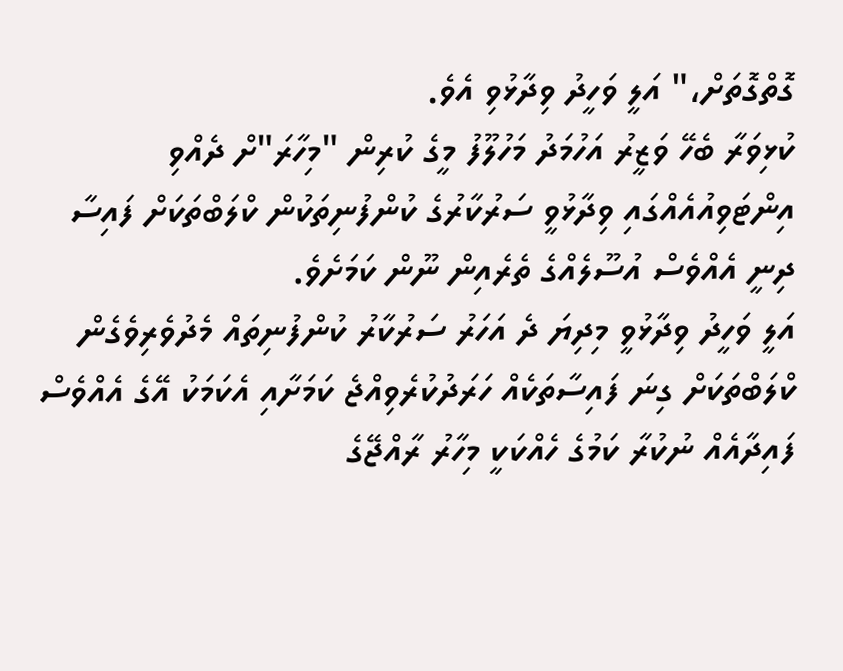ގޮތްގޮތަށް،" އަލީ ވަހީދު ވިދާޅުވި އެވެ.
ކުޅިވަރާ ބެހޭ ވަޒީރު އަހުމަދު މަހުލޫފު މީގެ ކުރިން "މިހާރަ"ށް ދެއްވި އިންޓަވިއުއެއްގައި ވިދާޅުވީ ސަރުކާރުގެ ކުންފުނިތަކުން ކްލަބްތަކަށް ފައިސާ ދިނީ އެއްވެސް އުސޫލެއްގެ ތެރެއިން ނޫން ކަމަށެވެ.
އަލީ ވަހީދު ވިދާޅުވީ މިދިޔަ ދެ އަހަރު ސަރުކާރު ކުންފުނިތައް މެދުވެރިވެގެން ކްލަބްތަކަށް ގިނަ ފައިސާތަކެއް ހަރަދުކުރެވިއްޖެ ކަމަށާއި އެކަމަކު އޭގެ އެއްވެސް ފައިދާއެއް ނުކުރާ ކަމުގެ ހެއްކަކީ މިހާރު ރާއްޖޭގެ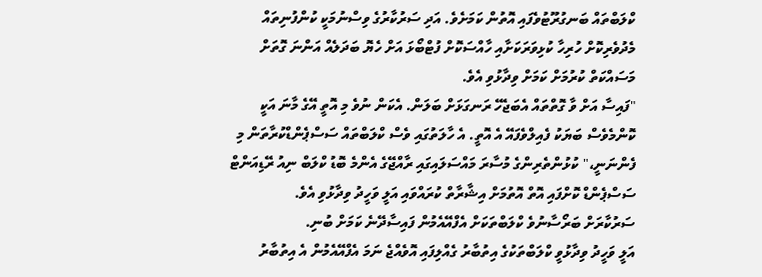ކްލަބްތައް ބަނގުރޫޓުވެފައި އޮތުން ކަމަށެވެ. އަދި ސަރުކާރުގެ ވިސްނުމަކީ ކުންފުނިތައް މެދުވެރިކޮށް ހުރިހާ ކުޅިވަރަކަށާއި ހާއްސަކޮށް ފުޓްބޯޅަ އަށް ހެޔޮ ބަދަލެއް އަންނަ ގޮތަށް މަސައްކަތް ކުރުމަށް ކަމަށް ވިދާޅުވި އެވެ.
"ފައިސާ އަށް ވާ ގޮތްތައް އެބަޖެހޭ ރަނގަޅަށް ބަލަން. އެކަން ނުވެ މި އޮތީ އޭގެ މާނަ އަކީ ކޮންމެވެސް ބަޔަކު ފެއިލްވެފައޭ އެ އޮތީ. އެ ހާލަތުގައި ވެސް ކްލަބްތައް ސަސްޕެންޑްކުރާތަން މި ފެންނަނީ،" ކުޅުންތެރިންގެ މުސާރަ މައްސަލައިގައި ރާއްޖޭގެ އެންމެ ބޮޑު ކްލަބް ނިއު ރޭޑިއަންޓް ސަސްޕެންޑް ކޮށްފައި އޮތް އޮތުމަށް އިޝާރާތް ކުރައްވައި އަލީ ވަހީދު ވިދާޅުވި އެވެ.
ސަރުކާރަށް ބަރޯސާނުވެ ކްލަބްތަކަށް އެފްއޭއެމުން ފައިސާދޭނެ ކަމަށް ބުނި.
އަލީ ވަހީދު ވިދާޅުވީ ކްލަބްތަކުގެ އިތުބާރު ގެއްލިފައި އޮވެއްޖެ ނަމަ އެފްއޭއެމުން އެ އިތުބާރު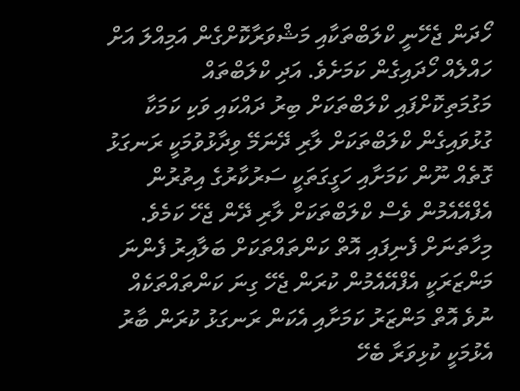ހޯދަން ޖެހޭނީ ކްލަބްތަކާއި މަޝްވަރާކޮށްގެން އަމިއްލަ އަށް ހައްލެއް ހޯދައިގެން ކަމަށެވެ. އަދި ކްލަބްތައް މަގުމަތިކޮށްފައި ކްލަބްތަކަށް ބިރު ދައްކައި ވަކި ކަމަކާ ގުޅުވައިގެން ކްލަބްތަކަށް ލާރި ދޭނަމޭ ވިދާޅުވުމަކީ ރަނގަޅު ގޮތެއް ނޫން ކަމަށާއި ހަގީގަތަކީ ސަރުކާރުގެ އިތުރުން އެފްއޭއެމުން ވެސް ކްލަބްތަކަށް ލާރި ދޭން ޖެހޭ ކަމެވެ.
މިހާތަނަށް ފެނިފައި އޮތް ކަންތައްތަކަށް ބަލާއިރު ފެންނަ މަންޒަރަކީ އެފްއޭއެމުން ކުރަން ޖެހޭ ގިނަ ކަންތައްތަކެއް ނުވެ އޮތް މަންޒަރު ކަމަށާއި އެކަން ރަނގަޅު ކުރަން ބާރު އެޅުމަކީ ކުޅިވަރާ ބެހޭ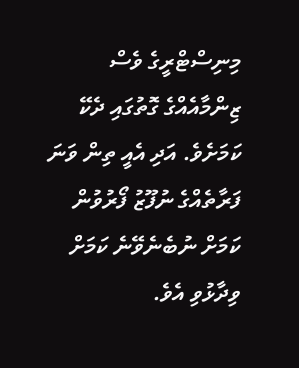މިނިސްޓްރީގެ ވެސް ޒިންމާއެއްގެ ގޮތުގައި ދެކޭ ކަމަށެވެ. އަދި އެއީ ތިން ވަނަ ފަރާތެއްގެ ނުފޫޒު ފޯރުވުން ކަމަށް ނުބެނެވޭނެ ކަމަށް ވިދާޅުވި އެވެ.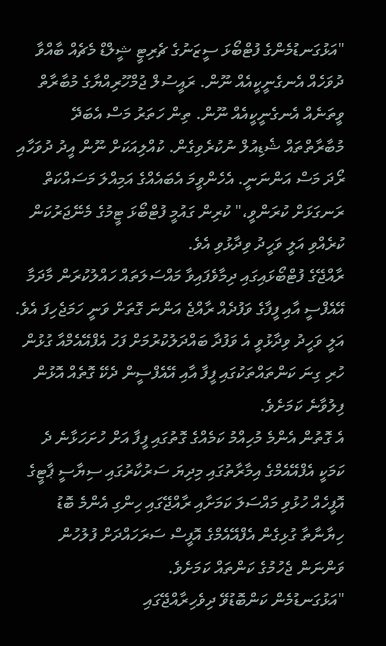"އަޅުގަނޑުމެންގެ ފުޓްބޯޅަ ސީޒަނުގެ ޗެރިޓީ ޝީލްޑް މެޗެއް ބާއްވާ ދުވަހެއް އެނގެނީކީއެއް ނޫން. ރައީސުލް ޖުމްހޫރިއްޔާގެ މުބާރާތް ވީތަނެއް އެނގެނީކީއެއް ނޫން. ތިން ހަތަރު މަސް އެބަދޭ މުބާރާތްތައް ޝެޑިއުލް ނުކުރެވިގެން. ކުއްލިއަކަށް ނޫން އީދު ދުވަހާއި ރޯދަ މަސް އަންނަނީ. އެހެންވީމަ އެބައެއްގެ އަމިއްލަ މަސައްކަތް ރަނގަޅަށް ކުރަންވީ،" ކުރިން ގައުމީ ފުޓްބޯޅަ ޓީމުގެ މެނޭޖަރުކަން ކުރެއްވި އަލީ ވަހީދު ވިދާޅުވި އެވެ.
ރާއްޖޭގެ ފުޓްބޯޅައިގައި ދިމާވެފައިވާ މައްސަލަތައް ހައްލުކުރަން މާދަމާ އޭއެފްސީ އާއި ފީފާގެ ވަފުދެއް ރާއްޖެ އަންނަ ގޮތަށް ވަނީ ހަމަޖެހިފަ އެވެ. އަލީ ވަހީދު ވިދާޅުވީ އެ ވަފުދާ ބައްދަލުކުރުމަށް ފަހު އެފްއޭއެމްއާ ގުޅުން ހުރި ގިނަ ކަންތައްތަކުގައި ފީފާ އާއި އޭއެފްސީން ދެކޭ ގޮތެއް އޮޅުން ފިލުވާނެ ކަމަށެވެ.
އެ ގޮތުން އެންމެ މުހިއްމު ކަމެއްގެ ގޮތުގައި ފީފާ އަށް ހުށަހަޅާނެ ދެ ކަމަކީ އެފްއޭއެމްގެ އިމާރާތުގައި މިދިޔަ ސަރުކާރުގައި ސިޔާސީ ޕާޓީގެ އޮފީހެއް ހުޅުވި މައްސަލަ ކަމަށާއި ރާއްޖޭގައި ހިންގި އެންމެ ބޮޑު ހިޔާނާތާ ގުޅިގެން އެފްއޭއެމްގެ އޮފީސް ސަރަހައްދަށް ފުލުހުން ވަންނަން ޖެހުމުގެ ކަންތައް ކަމަށެވެ.
"އަޅުގަނޑުމެން ކަންބޮޑުވޭ ދިވެހިރާއްޖޭގައި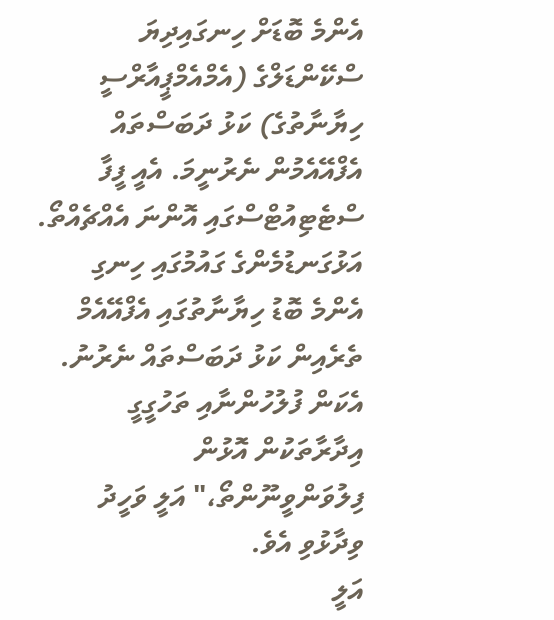އެންމެ ބޮޑަށް ހިނގައިދިޔަ ސްކޭންޑަލްގެ (އެމްއެމްޕީއާރްސީ ހިޔާނާތުގެ) ކަޅު ދަބަސްތައް އެފްއޭއެމުން ނެރުނީމަ. އެއީ ފީފާ ސްޓެޓިއުޓްސްގައި އޮންނަ އެއްޗެއްތޯ. އަޅުގަނޑުމެންގެ ގައުމުގައި ހިނގި އެންމެ ބޮޑު ހިޔާނާތުގައި އެފްއޭއެމް ތެރެއިން ކަޅު ދަބަސްތައް ނެރުނު. އެކަން ފުލުހުންނާއި ތަހުގީގީ އިދާރާތަކުން އޮޅުން ފިލުވަންވީނޫންތޯ،" އަލީ ވަހީދު ވިދާޅުވި އެވެ.
އަލީ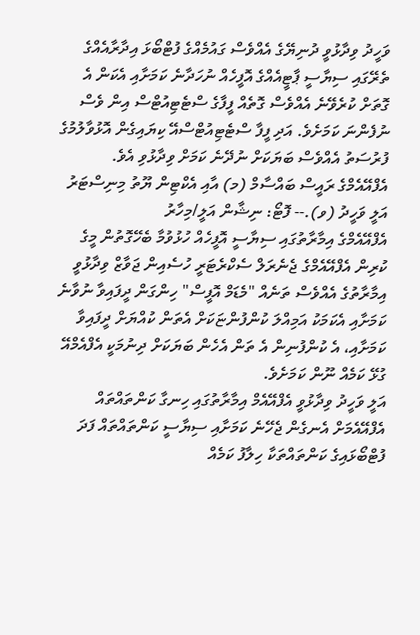ވަހީދު ވިދާޅުވީ ދުނިޔޭގެ އެއްވެސް ގައުމެއްގެ ފުޓްބޯޅަ އިދާރާއެއްގެ ތެރޭގައި ސިޔާސީ ޕާޓީއެއްގެ އޮފީހެއް ނުހަދާނެ ކަމަށާއި އެކަން އެ ގޮތަށް ކުރެވޭނެ އެއްވެސް ގޮތެއް ފީފާގެ ސްޓެޓިއުޓްސް އިން ވެސް ނުފެންނަ ކަމަށެވެ. އަދި ފީފާ ސްޓެޓިއުޓްސްއޭ ކިޔައިގެން އޮޅުވާލުމުގެ ފުރުސަތު އެއްވެސް ބަޔަކަށް ނުދޭނެ ކަމަށް ވިދާޅުވި އެވެ.
އެފްއޭއެމްގެ ރައީސް ބައްސާމް (މ) އާއި އެކްޓިން ޔޫތު މިނިސްޓަރު އަލީ ވަހީދު (ވ).-- ފޮޓޯ: ނިޝާން އަލީ/މިހާރު
އެފްއޭއެމްގެ އިމާރާތުގައި ސިޔާސީ އޮފީހެއް ހުޅުވުމާ ބެހޭގޮތުން މީގެ ކުރިން އެފްއޭއެމްގެ ޖެނެރަލް ސެކްރެޓަރީ ހުސެއިން ޖަވާޒް ވިދާޅުވީ އިމާރާތުގެ އެއްވެސް ތަނެއް "މެޑަމް އޮފީސް" ހިންގަން ދީފައިވާ ނުވާނެ ކަމަށާއި އެކަމަކު އަމިއްލަ ކުންފުންޏަކަށް އެތަން ކުއްޔަށް ދީފައިވާ ކަމަށާއި، އެ ކުންފުނިން އެ ތަން އެހެން ބަޔަކަށް ދިނުމަކީ އެފްއެމްއޭ ގުޅޭ ކަމެއް ނޫން ކަމަށެވެ.
އަލީ ވަހީދު ވިދާޅުވީ އެފްއޭއެމް އިމާރާތުގައި ހިނގާ ކަންތައްތައް އެފްއޭއެމަށް އެނގެން ޖެހޭނެ ކަމަށާއި ސިޔާސީ ކަންތައްތައް ފަދަ ފުޓްބޯޅައިގެ ކަންތައްތަކާ ހިލާފު ކަމެއް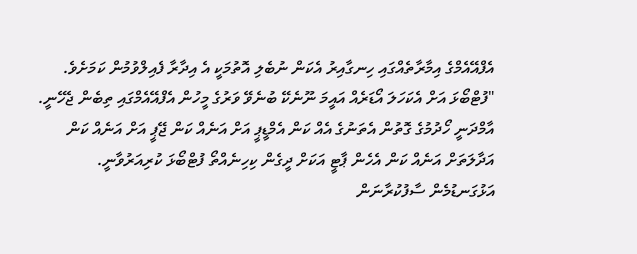އެފްއޭއެމްގެ އިމާރާތެއްގައި ހިނގާއިރު އެކަން ނުބެލި އޮތުމަކީ އެ އިދާރާ ފެއިލްވުމުން ކަމަށެވެ.
"ފުޓްބޯޅަ އަށް އެކަހަލަ އޯޑަރެއް އައީމަ ނޫނެކޭ ބުނެވޭ ވަރުގެ މީހުން އެފްއޭއެމްގައި ތިބެން ޖެހޭނީ. އާމްދަނީ ހޯދުމުގެ ގޮތުން އެތަނުގެ އެއް ކަން އެމްޑީޕީ އަށް އަނެއް ކަން ޖޭޕީ އަށް އަނެއް ކަން އަދާލަތަށް އަނެއް ކަން އެހެން ޕާޓީ އަކަށް ދީގެން ކިހިނެއްތޯ ފުޓްބޯޅަ ކުރިއަރުވާނީ. އަޅުގަނޑުމެން ސާފުކުރާނަން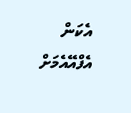އެކަން އެފްއޭއެމަށް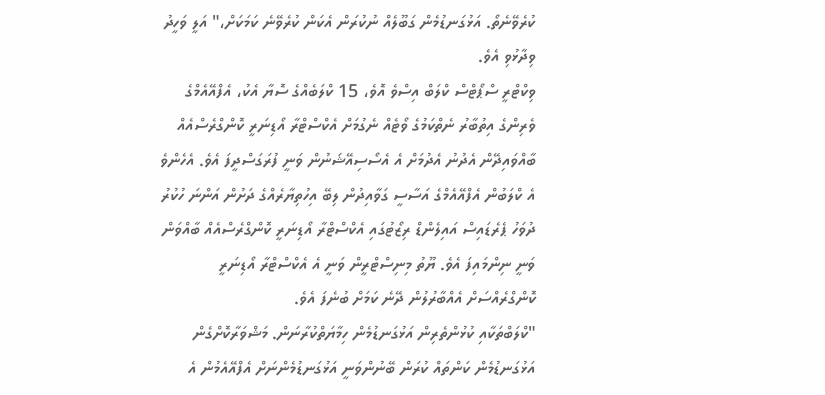ކުރެވޭނެތޯ. އަޅުގަނޑުމެން ގަބޫލެއް ނުކުރަން އެކަން ކުރެވޭނެ ކަމަކަށް،" އަލީ ވަހީދު ވިދާޅުވި އެވެ.
ވިކްޓްރީ ސްޕޯޓްސް ކްލަބް އިސްވެ އޮވެ، 15 ކްލަބެއްގެ ސޮޔާ އެކު، އެފްއޭއެމްގެ ވެރިންގެ އިތުބާރު ނެތްކަމުގެ ވޯޓެއް ނެގުމަށް އެކްސްޓްރާ އޯޑިނަރީ ކޮންގްރެސްއެއް ބާއްވައިދޭން އެދުނު އެދުމަށް އެ އެސޯސިއޭޝަނުން ވަނީ ފުރަގަސްދީފަ އެވެ. އެހެންވެ އެ ކްލަބުން އެފްއޭއެމްގެ އަސާސީ ގަވާއިދުން ލިބޭ އިހުތިޔާރެއްގެ ދަށުން އަންނަ ހުކުރު ދުވަހު ޕެރެޑައިސް އައިލެންޑް ރިޒޯޓުގައި އެކްސްޓްރާ އޯޑިނަރީ ކޮންގްރެސްއެއް ބާއްވަން ވަނީ ނިންމައިފަ އެވެ. ޔޫތު މިނިސްޓްރީން ވަނީ އެ އެކްސްޓްރާ އޯޑިނަރީ ކޮންގްރެއްސަށް އެއްބާރުލުން ދޭނެ ކަމަށް ބުނެފަ އެވެ.
"ކްލަބްތަކާއި ކުޅުންތެރިން އަޅުގަނޑުމެން ހިމާޔަތްކުރާނަން. މަޝްވަރާކޮށްގެން އަޅުގަނޑުމެން ކަންތައް ކުރަން ބޭނުންވަނީ އަޅުގަނޑުމެންނަށް އެފްއޭއެމުން އެ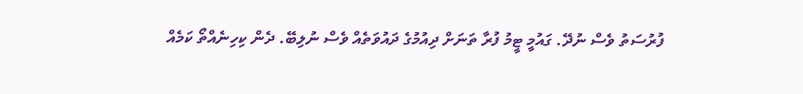ފުރުސަތު ވެސް ނުދޭ. ގައުމީ ޓީމު ފުރާ ތަނަށް ދިއުމުގެ ދައުވަތެއް ވެސް ނުލިބޭ. ދެން ކިހިނެއްތޯ ކަމެއް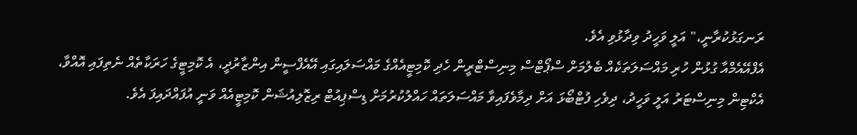ރަނގަޅުކުރާނީ،" އަލީ ވަހީދު ވިދާޅުވި އެވެ.
އެފްއޭއެމްއާ ގުޅުން ހުރި މައްސަލަތަކެއް ބެލުމަށް ސްޕޯޓްސް މިނިސްޓްރީން ހެދި ކޮމިޓީއެއްގެ މައްސަލައިގައި އޭއެފްސީން އިންޒާރުދީ، އެ ކޮމިޓީގެ ހަރަކާތެއް ނެތިފައި އޮއްވާ، އެކްޓިން މިނިސްޓަރު އަލީ ވަހީދު، ދިވެހި ފުޓްބޯޅަ އަށް ދިމާވެފައިވާ މައްސަލަތައް ހައްލުކުރުމަށް ޑިސްޕިއުޓް ރިޒޮލިއުޝަން ކޮމިޓީއެއް ވަނީ އުފައްދައިފަ އެވެ.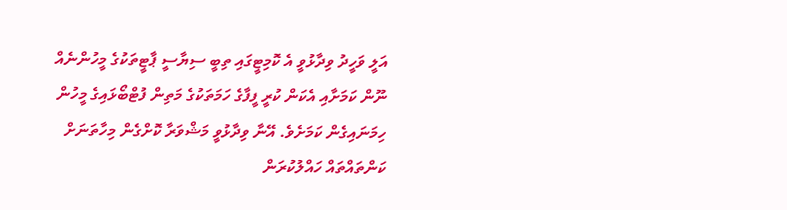އަލީ ވަހީދު ވިދާޅުވީ އެ ކޮމިޓީގައި ތިބީ ސިޔާސީ ޕާޓީތަކުގެ މީހުންނެއް ނޫން ކަމަށާއި އެކަން ކުރީ ފީފާގެ ހަމަތަކުގެ މަތިން ފުޓްބޯޅައިގެ މީހުން ހިމަނައިގެން ކަމަށެވެ. އޭނާ ވިދާޅުވީ މަޝްވަރާ ކޮށްގެން މިހާތަނަށް ކަންތައްތައް ހައްލުކުރަން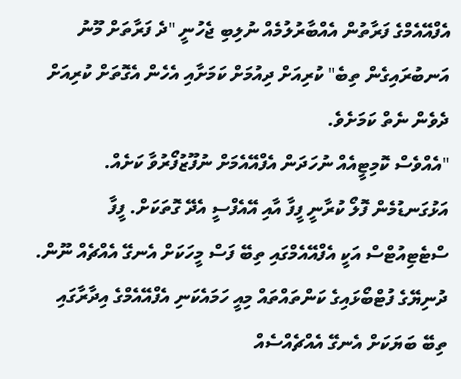އެފްއޭއެމްގެ ފަރާތުން އެއްބާރުލުމެއް ނުލިބި ޖެހުނީ "ދެ ފަރާތަށް މޫނު އަނބުރައިގެން ތިބެ" ކުރިއަށް ދިއުމަށް ކަމަށާއި އެހެން އެގޮތަށް ކުރިއަށް ދެވެން ނެތް ކަމަށެވެ.
"އެއްވެސް ކޮމިޓީއެއް ނުހަދަން އެފްއޭއެމަށް ނުފޫޒުފޯރުވާ ކަށެއް. އަޅުގަނޑުމެން ފޮލޯ ކުރާނީ ފީފާ އާއި އޭއެފްސީ އެދޭ ގޮތަކަށް. ފީފާ ސްޓެޓިއުޓްސް އަކީ އެފްއޭއެމްގައި ތިބޭ ފަސް މީހަކަށް އެނގޭ އެއްޗެއް ނޫން. ދުނިޔޭގެ ފުޓްބޯޅައިގެ ކަންތައްތައް މިއީ ހަމައެކަނި އެފްއޭއެމްގެ އިދާރާގައި ތިބޭ ބަޔަކަށް އެނގޭ އެއްޗެއްސެއް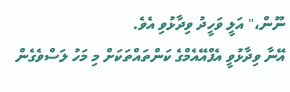ނޫން،" އަލީ ވަހީދު ވިދާޅުވި އެވެ.
އޭނާ ވިދާޅުވީ އެފްއޭއެމްގެ ކަންތައްތަކަށް މި މަހު ލަސްވެގެން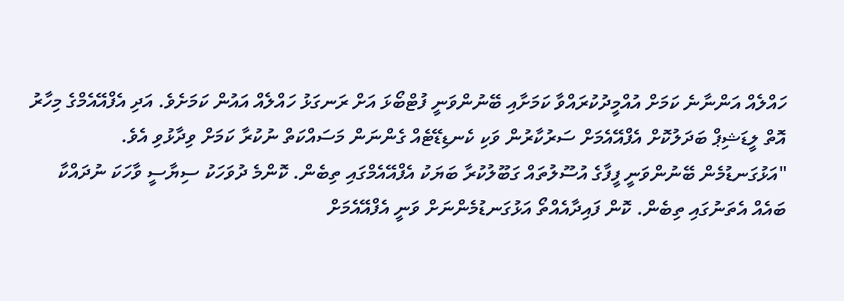ހައްލެއް އަންނާނެ ކަމަށް އުއްމީދުކުރައްވާ ކަމަށާއި ބޭނުންވަނީ ފުޓްބޯޅަ އަށް ރަނގަޅު ހައްލެއް އައުން ކަމަށެވެ. އަދި އެފްއޭއެމްގެ މިހާރު އޮތް ލީޑަޝިޕް ބަދަލުކޮށް އެފްއޭއެމަށް ސަރުކާރުން ވަކި ކެނޑިޑޭޓެއް ގެންނަން މަސައްކަތް ނުކުރާ ކަމަށް ވިދާޅުވި އެވެ.
"އަޅުގަނޑުމެން ބޭނުންވަނީ ފީފާގެ އުސޫލުތައް ގަބޫލުކުރާ ބަޔަކު އެފްއޭއެމްގައި ތިބެން. ކޮންމެ ދުވަހަކު ސިޔާސީ ވާހަކަ ނުދައްކާ ބައެއް އެތަނުގައި ތިބެން. ކޮން ފައިދާއެއްތޯ އަޅުގަނޑުމެންނަށް ވަނީ އެފްއޭއެމަށް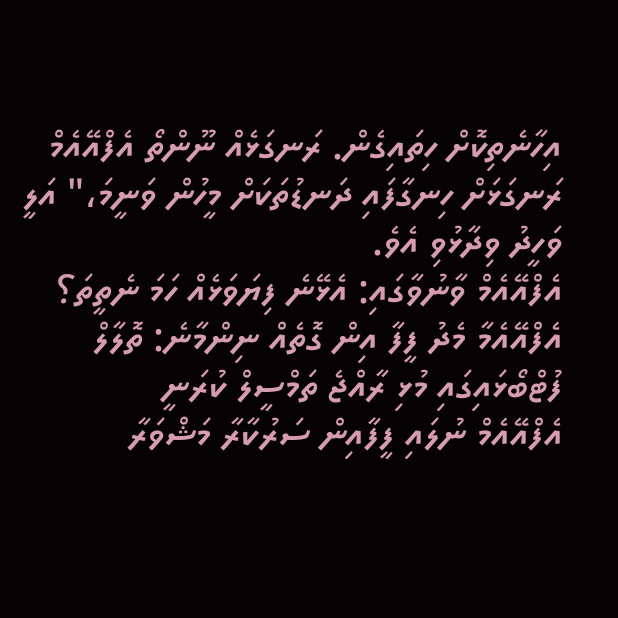އިހާނެތިކޮށް ހިތައިގެން. ރަނގަޅެއް ނޫންތޯ އެފްއޭއެމް ރަނގަޅަށް ހިނގާފައި ދަނޑުތަކަށް މީހުން ވަނީމަ،" އަލީ ވަހީދު ވިދާޅުވި އެވެ.
އެފްއޭއެމް ވާނުވާގައި: އެޅޭނެ ފިޔަވަޅެއް ހަމަ ނެތީތަ؟
އެފްއޭއެމާ މެދު ފީފާ އިން ގޮތެއް ނިންމާނެ: ތޮލާލް
ފުޓްބޯޅައިގައި މުޅި ރާއްޖެ ތަމްސީލް ކުރަނީ
އެފްއޭއެމް ނުލައި ފީފާއިން ސަރުކާރާ މަޝްވަރާ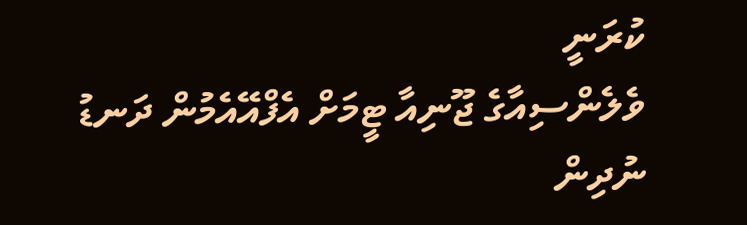ކުރަނީ
ވެލެންސިއާގެ ޖޫނިއާ ޓީމަށް އެފްއޭއެމުން ދަނޑު ނުދިން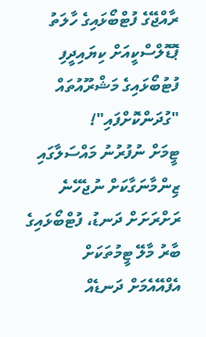ރާއްޖޭގެ ފުޓްބޯޅައިގެ ހާލަތު ޕޮޑޮލްސްކީއަށް ކިޔައިދީފި
ފުޓުބޯޅައިގެ މަޝްރޫއުތައް "ގުދަންކޮށްފައި"!
ޓީމަށް ނުފުރުނު މައްސަލާގައި ޒިންމާނަގާކަށް ނުޖެހޭނެ
ރަށްރަށަށް ދަނޑު، ފުޓްބޯޅައިގެ ބާރު މާލޭ ޓީމުތަކަށް
އެފްއޭއެމަށް ދަނޑެއް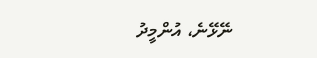ނޭޅޭނެ، އުންމީދު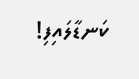ކަނޑާލައިފި!